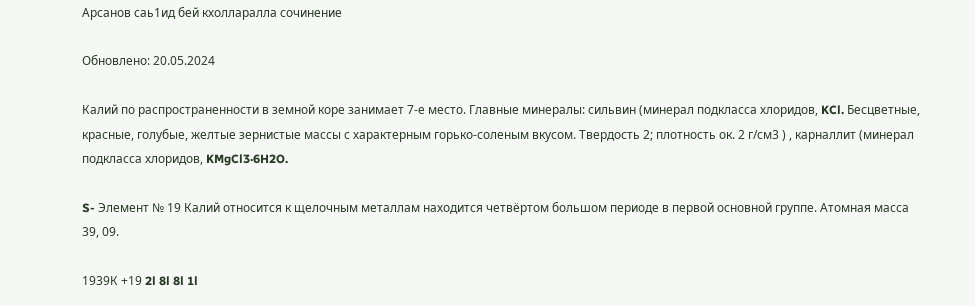Арсанов саь1ид бей кхолларалла сочинение

Обновлено: 20.05.2024

Калий по распространенности в земной коре занимает 7-е место. Главные минералы: сильвин (минерал подкласса хлоридов, KCl. Бесцветные, красные, голубые, желтые зернистые массы с характерным горько-соленым вкусом. Твердость 2; плотность ок. 2 г/см3 ) , карналлит (минерал подкласса хлоридов, KMgCl3·6H2O.

S- Элемент № 19 Калий относится к щелочным металлам находится четвёртом большом периоде в первой основной группе. Атомная масса 39, 09.

1939К +19 2l 8l 8l 1l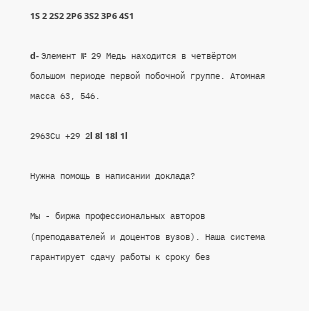1S 2 2S2 2P6 3S2 3P6 4S1

d- Элемент № 29 Медь находится в четвёртом большом периоде первой побочной группе. Атомная масса 63, 546.

2963Сu +29 2l 8l 18l 1l

Нужна помощь в написании доклада?

Мы - биржа профессиональных авторов (преподавателей и доцентов вузов). Наша система гарантирует сдачу работы к сроку без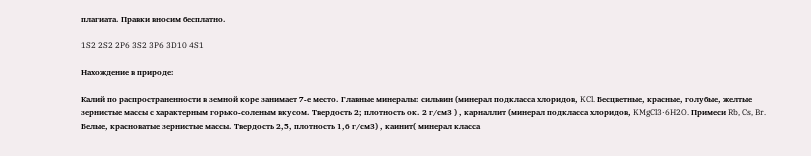плагиата. Правки вносим бесплатно.

1S2 2S2 2P6 3S2 3P6 3D10 4S1

Нахождение в природе:

Калий по распространенности в земной коре занимает 7-е место. Главные минералы: сильвин (минерал подкласса хлоридов, KCl. Бесцветные, красные, голубые, желтые зернистые массы с характерным горько-соленым вкусом. Твердость 2; плотность ок. 2 г/см3 ) , карналлит (минерал подкласса хлоридов, KMgCl3·6H2O. Примеси Rb, Cs, Br. Белые, красноватые зернистые массы. Твердость 2,5, плотность 1,6 г/см3) , каинит( минерал класса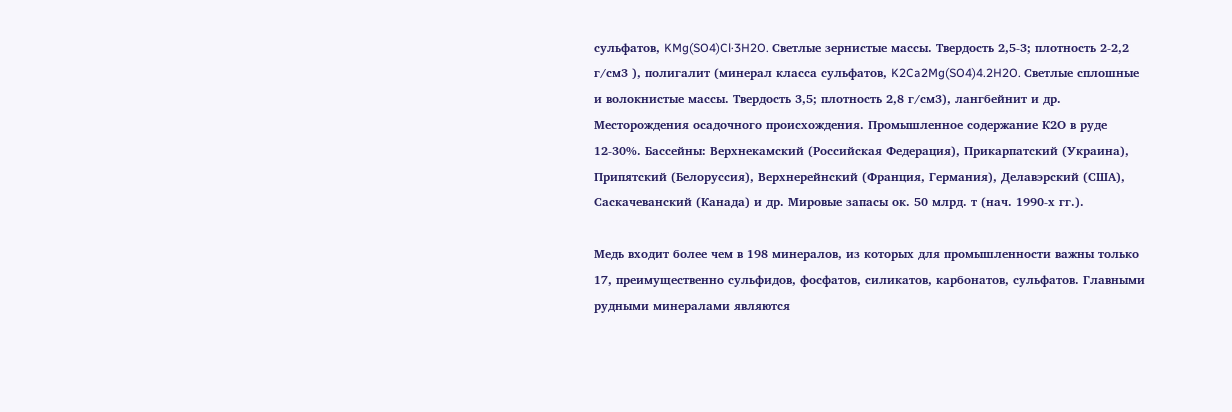сульфатов, KMg(SO4)Cl·3H2O. Светлые зернистые массы. Твердость 2,5-3; плотность 2-2,2 г/см3 ), полигалит (минерал класса сульфатов, K2Ca2Mg(SO4)4.2H2O. Светлые сплошные и волокнистые массы. Твердость 3,5; плотность 2,8 г/см3), лангбейнит и др. Месторождения осадочного происхождения. Промышленное содержание К2О в руде 12-30%. Бассейны: Верхнекамский (Российская Федерация), Прикарпатский (Украина), Припятский (Белоруссия), Верхнерейнский (Франция, Германия), Делавэрский (США), Саскачеванский (Канада) и др. Мировые запасы ок. 50 млрд. т (нач. 1990-х гг.).

Медь входит более чем в 198 минералов, из которых для промышленности важны только 17, преимущественно сульфидов, фосфатов, силикатов, карбонатов, сульфатов. Главными рудными минералами являются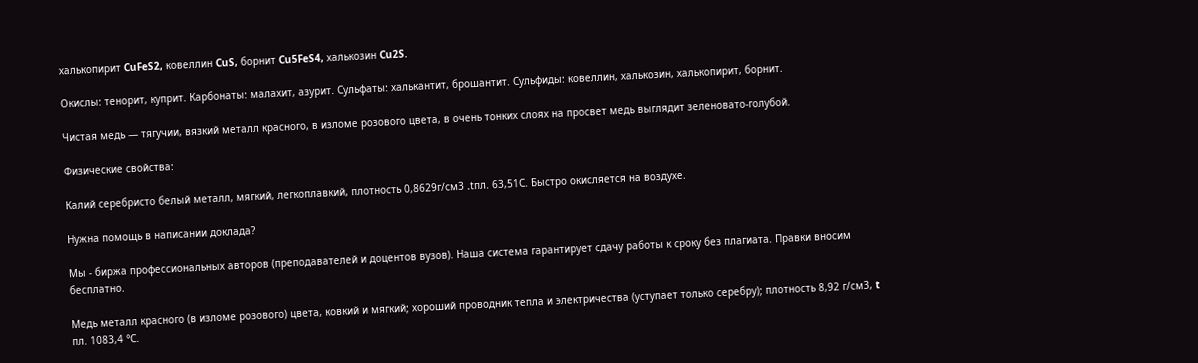халькопирит CuFeS2, ковеллин CuS, борнит Cu5FeS4, халькозин Cu2S.

Окислы: тенорит, куприт. Карбонаты: малахит, азурит. Сульфаты: халькантит, брошантит. Сульфиды: ковеллин, халькозин, халькопирит, борнит.

Чистая медь — тягучии, вязкий металл красного, в изломе розового цвета, в очень тонких слоях на просвет медь выглядит зеленовато-голубой.

Физические свойства:

Калий серебристо белый металл, мягкий, легкоплавкий, плотность 0,8629г/см3 .tпл. 63,51С. Быстро окисляется на воздухе.

Нужна помощь в написании доклада?

Мы - биржа профессиональных авторов (преподавателей и доцентов вузов). Наша система гарантирует сдачу работы к сроку без плагиата. Правки вносим бесплатно.

Медь металл красного (в изломе розового) цвета, ковкий и мягкий; хороший проводник тепла и электричества (уступает только серебру); плотность 8,92 г/см3, t пл. 1083,4 °С.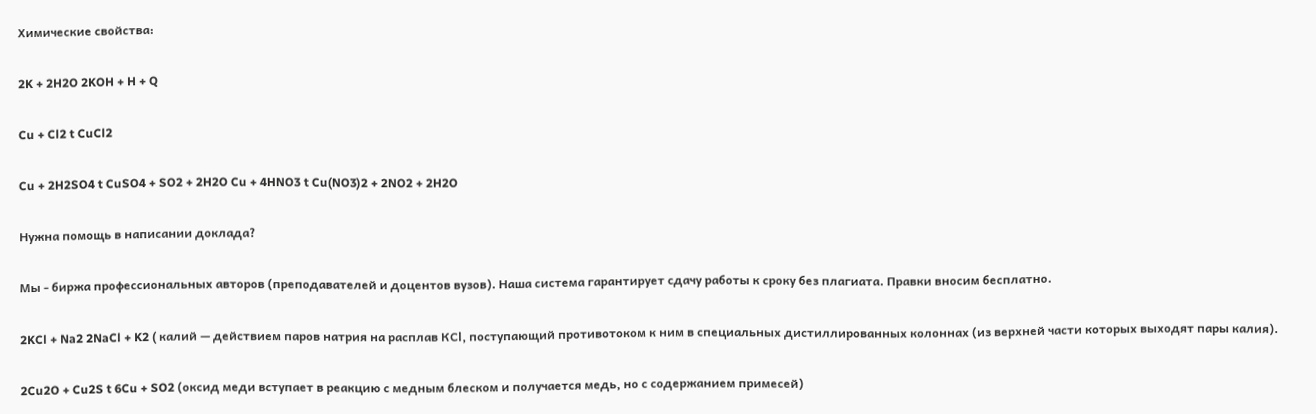Химические свойства:

2K + 2H2O 2KOH + H + Q

Cu + Cl2 t CuCl2

Cu + 2H2SO4 t CuSO4 + SO2 + 2H2O Cu + 4HNO3 t Cu(NO3)2 + 2NO2 + 2H2O

Нужна помощь в написании доклада?

Мы - биржа профессиональных авторов (преподавателей и доцентов вузов). Наша система гарантирует сдачу работы к сроку без плагиата. Правки вносим бесплатно.

2KCl + Na2 2NaCl + K2 ( калий — действием паров натрия на расплав КСl, поступающий противотоком к ним в специальных дистиллированных колоннах (из верхней части которых выходят пары калия).

2Cu2O + Cu2S t 6Cu + SO2 (оксид меди вступает в реакцию с медным блеском и получается медь, но с содержанием примесей)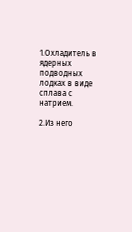1.Охладитель в ядерных подводных лодках в виде сплава с натрием.

2.Из него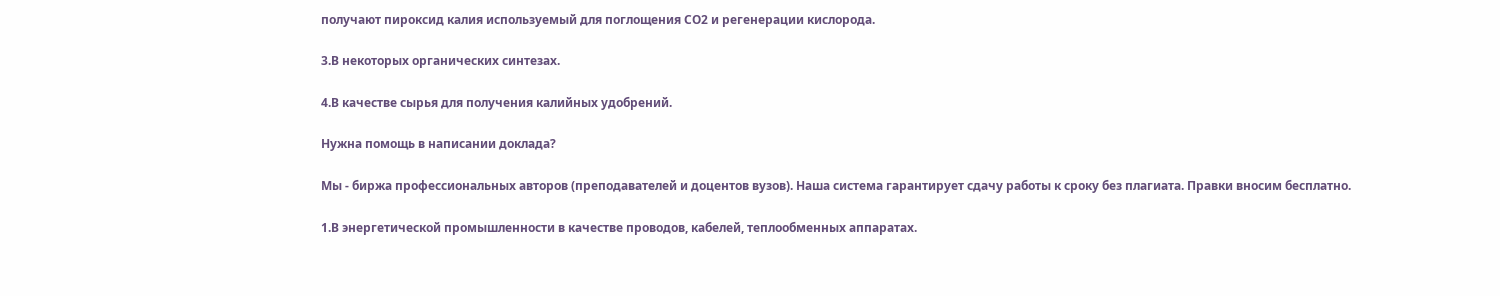получают пироксид калия используемый для поглощения СО2 и регенерации кислорода.

3.В некоторых органических синтезах.

4.В качестве сырья для получения калийных удобрений.

Нужна помощь в написании доклада?

Мы - биржа профессиональных авторов (преподавателей и доцентов вузов). Наша система гарантирует сдачу работы к сроку без плагиата. Правки вносим бесплатно.

1.В энергетической промышленности в качестве проводов, кабелей, теплообменных аппаратах.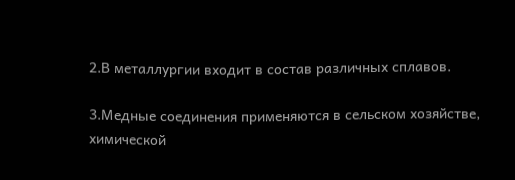2.В металлургии входит в состав различных сплавов.

3.Медные соединения применяются в сельском хозяйстве, химической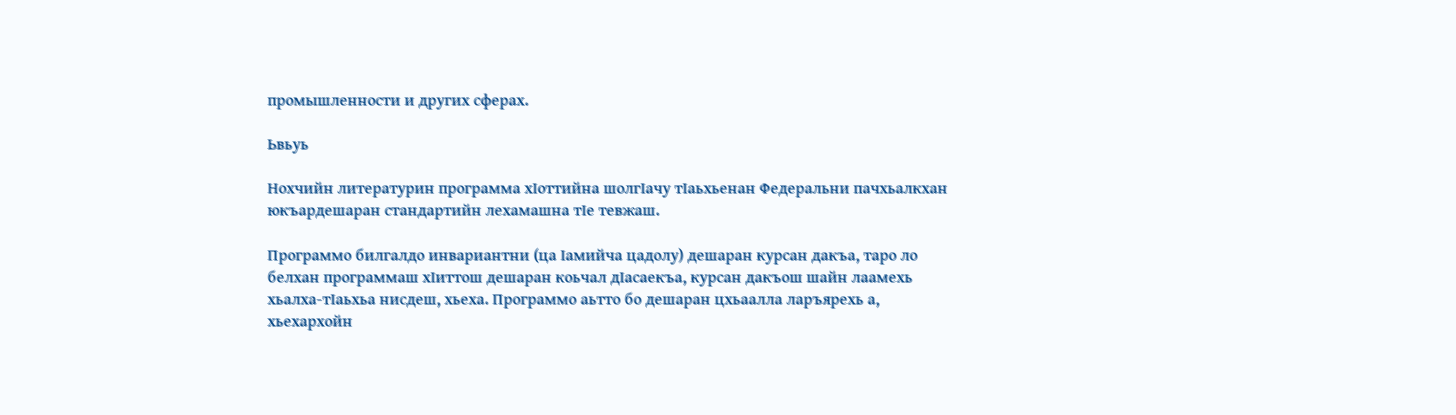промышленности и других сферах.

Ьвьуь

Нохчийн литературин программа хIоттийна шолгIачу тIаьхьенан Федеральни пачхьалкхан юкъардешаран стандартийн лехамашна тIе тевжаш.

Программо билгалдо инвариантни (ца Iамийча цадолу) дешаран курсан дакъа, таро ло белхан программаш хIиттош дешаран коьчал дIасаекъа, курсан дакъош шайн лаамехь хьалха-тIаьхьа нисдеш, хьеха. Программо аьтто бо дешаран цхьаалла ларъярехь а, хьехархойн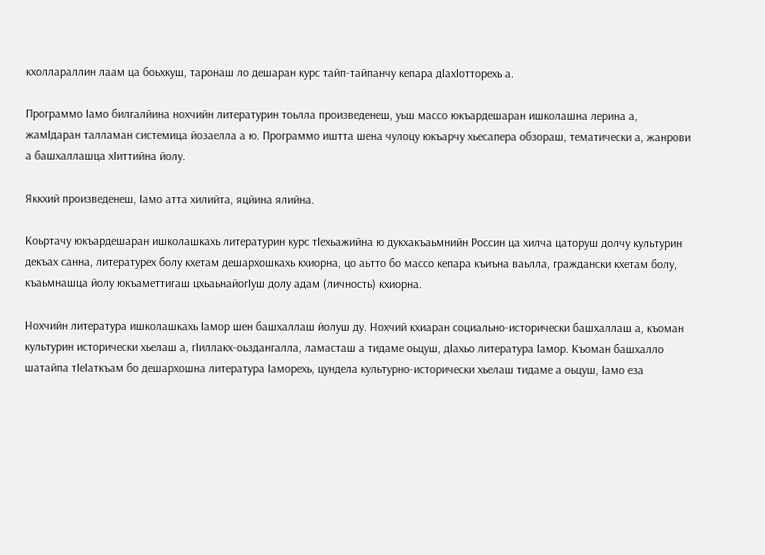кхоллараллин лаам ца боьхкуш, таронаш ло дешаран курс тайп-тайпанчу кепара дIахIотторехь а.

Программо Iамо билгалйина нохчийн литературин тоьлла произведенеш, уьш массо юкъардешаран ишколашна лерина а, жамIдаран талламан системица йозаелла а ю. Программо иштта шена чулоцу юкъарчу хьесапера обзораш, тематически а, жанрови а башхаллашца хIиттийна йолу.

Яккхий произведенеш, Iамо атта хилийта, яцйина ялийна.

Коьртачу юкъардешаран ишколашкахь литературин курс тIехьажийна ю дукхакъаьмнийн Россин ца хилча цаторуш долчу культурин декъах санна, литературех болу кхетам дешархошкахь кхиорна, цо аьтто бо массо кепара къиъна ваьлла, граждански кхетам болу, къаьмнашца йолу юкъаметтигаш цхьаьнайогIуш долу адам (личность) кхиорна.

Нохчийн литература ишколашкахь Iамор шен башхаллаш йолуш ду. Нохчий кхиаран социально-исторически башхаллаш а, къоман культурин исторически хьелаш а, гIиллакх-оьздангалла, ламасташ а тидаме оьцуш, дIахьо литература Iамор. Къоман башхалло шатайпа тIеIаткъам бо дешархошна литература Iаморехь, цундела культурно-исторически хьелаш тидаме а оьцуш, Iамо еза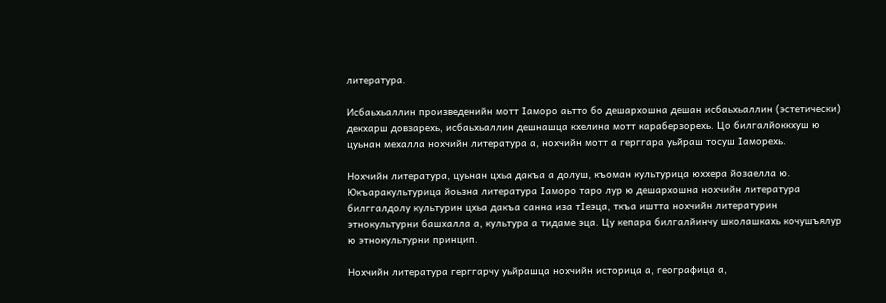литература.

Исбаьхьаллин произведенийн мотт Iаморо аьтто бо дешархошна дешан исбаьхьаллин (эстетически) декхарш довзарехь, исбаьхьаллин дешнашца кхелина мотт караберзорехь. Цо билгалйоккхуш ю цуьнан мехалла нохчийн литература а, нохчийн мотт а герггара уьйраш тосуш Iаморехь.

Нохчийн литература, цуьнан цхьа дакъа а долуш, къоман культурица юххера йозаелла ю. Юкъаракультурица йоьзна литература Iаморо таро лур ю дешархошна нохчийн литература билггалдолу культурин цхьа дакъа санна иза тIеэца, ткъа иштта нохчийн литературин этнокультурни башхалла а, культура а тидаме эца. Цу кепара билгалйинчу школашкахь кочушъялур ю этнокультурни принцип.

Нохчийн литература герггарчу уьйрашца нохчийн историца а, географица а,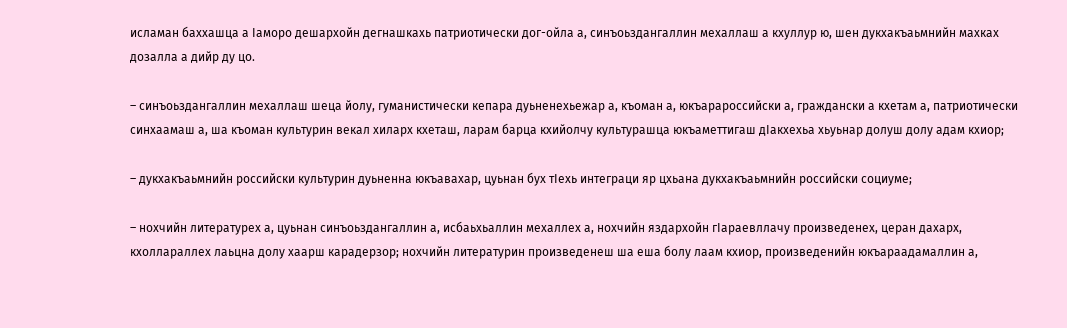исламан баххашца а Iаморо дешархойн дегнашкахь патриотически дог-ойла а, синъоьздангаллин мехаллаш а кхуллур ю, шен дукхакъаьмнийн махках дозалла а дийр ду цо.

– синъоьздангаллин мехаллаш шеца йолу, гуманистически кепара дуьненехьежар а, къоман а, юкъарароссийски а, граждански а кхетам а, патриотически синхаамаш а, ша къоман культурин векал хиларх кхеташ, ларам барца кхийолчу культурашца юкъаметтигаш дIакхехьа хьуьнар долуш долу адам кхиор;

– дукхакъаьмнийн российски культурин дуьненна юкъавахар, цуьнан бух тIехь интеграци яр цхьана дукхакъаьмнийн российски социуме;

– нохчийн литературех а, цуьнан синъоьздангаллин а, исбаьхьаллин мехаллех а, нохчийн яздархойн гIараевллачу произведенех, церан дахарх, кхоллараллех лаьцна долу хаарш карадерзор; нохчийн литературин произведенеш ша еша болу лаам кхиор, произведенийн юкъараадамаллин а,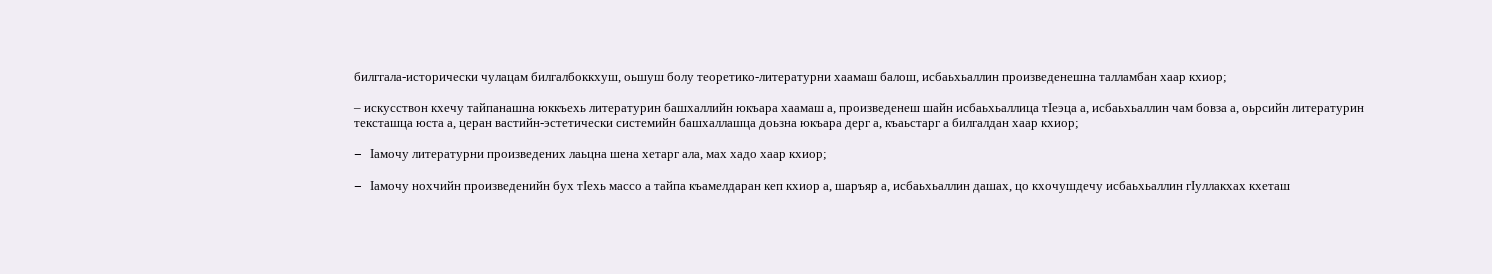билггала-исторически чулацам билгалбоккхуш, оьшуш болу теоретико-литературни хаамаш балош, исбаьхьаллин произведенешна талламбан хаар кхиор;

– искусствон кхечу тайпанашна юккъехь литературин башхаллийн юкъара хаамаш а, произведенеш шайн исбаьхьаллица тIеэца а, исбаьхьаллин чам бовза а, оьрсийн литературин тексташца юста а, церан вастийн-эстетически системийн башхаллашца доьзна юкъара дерг а, къаьстарг а билгалдан хаар кхиор;

– Iамочу литературни произведених лаьцна шена хетарг ала, мах хадо хаар кхиор;

– Iамочу нохчийн произведенийн бух тIехь массо а тайпа къамелдаран кеп кхиор а, шаръяр а, исбаьхьаллин дашах, цо кхочушдечу исбаьхьаллин гIуллакхах кхеташ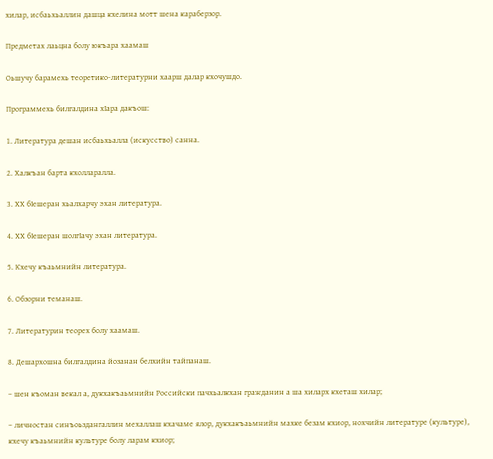хилар, исбаьхьаллин дашца кхелина мотт шена караберзор.

Предметах лаьцна болу юкъара хаамаш

Оьшучу барамехь теоретико-литературни хаарш далар кхочушдо.

Программехь билгалдина хIара дакъош:

1. Литература дешан исбаьхьалла (искусство) санна.

2. Халкъан барта кхолларалла.

3. ХХ бIешеран хьалхарчу эхан литература.

4. ХХ бIешеран шолгIачу эхан литература.

5. Кхечу къаьмнийн литература.

6. Обзорни теманаш.

7. Литературин теорех болу хаамаш.

8. Дешархошна билгалдина йозанан белхийн тайпанаш.

– шен къоман векал а, дукхакъаьмнийн Российски пачхьалкхан гражданин а ша хиларх кхеташ хилар;

– личностан синъоьздангаллин мехаллаш кхачаме ялор, дукхакъаьмнийн махке безам кхиор, нохчийн литературе (культуре), кхечу къаьмнийн культуре болу ларам кхиор;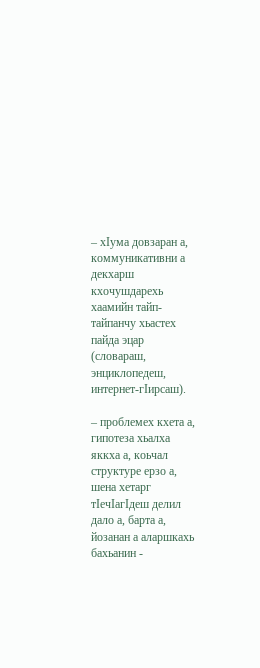– хIума довзаран а, коммуникативни а декхарш кхочушдарехь хаамийн тайп-тайпанчу хьастех пайда эцар (словараш, энциклопедеш, интернет-гIирсаш).

– проблемех кхета а, гипотеза хьалха яккха а, коьчал структуре ерзо а, шена хетарг тIечIагIдеш делил дало а, барта а, йозанан а аларшкахь бахьанин -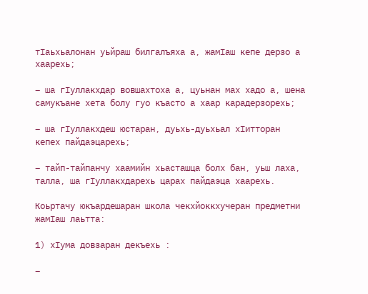тIаьхьалонан уьйраш билгалъяха а, жамIаш кепе дерзо а хаарехь;

– ша гIуллакхдар вовшахтоха а, цуьнан мах хадо а, шена самукъане хета болу гуо къасто а хаар карадерзорехь;

– ша гIуллакхдеш юстаран, дуьхь-дуьхьал хIитторан кепех пайдаэцарехь;

– тайп-тайпанчу хаамийн хьасташца болх бан, уьш лаха, талла, ша гIуллакхдарехь царах пайдаэца хаарехь.

Коьртачу юкъардешаран школа чекхйоккхучеран предметни жамIаш лаьтта:

1) хIума довзаран декъехь :

–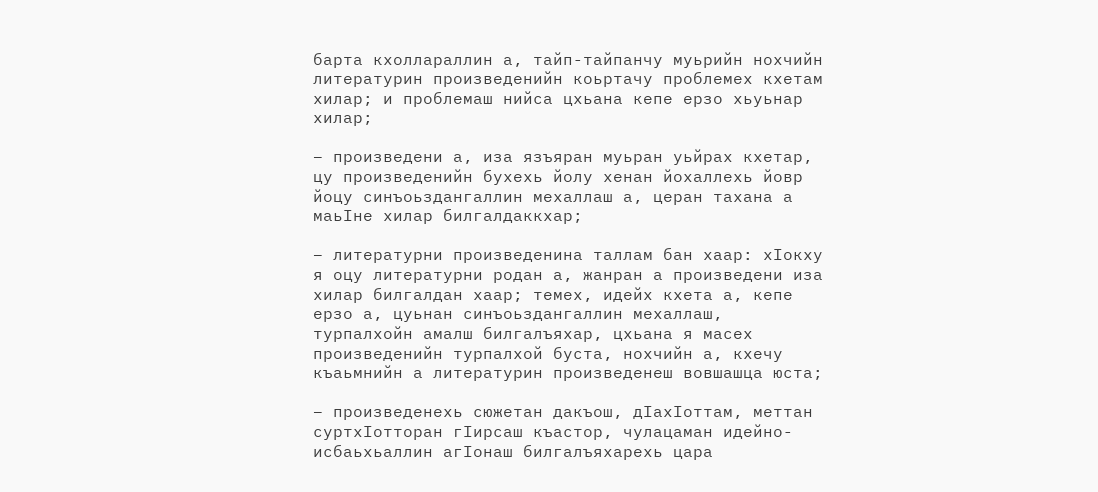барта кхоллараллин а, тайп-тайпанчу муьрийн нохчийн литературин произведенийн коьртачу проблемех кхетам хилар; и проблемаш нийса цхьана кепе ерзо хьуьнар хилар;

– произведени а, иза язъяран муьран уьйрах кхетар, цу произведенийн бухехь йолу хенан йохаллехь йовр йоцу синъоьздангаллин мехаллаш а, церан тахана а маьIне хилар билгалдаккхар;

– литературни произведенина таллам бан хаар: хIокху я оцу литературни родан а, жанран а произведени иза хилар билгалдан хаар; темех, идейх кхета а, кепе ерзо а, цуьнан синъоьздангаллин мехаллаш, турпалхойн амалш билгалъяхар, цхьана я масех произведенийн турпалхой буста, нохчийн а, кхечу къаьмнийн а литературин произведенеш вовшашца юста;

– произведенехь сюжетан дакъош, дIахIоттам, меттан суртхIотторан гIирсаш къастор, чулацаман идейно-исбаьхьаллин агIонаш билгалъяхарехь цара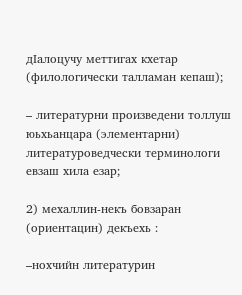дIалоцучу меттигах кхетар (филологически талламан кепаш);

– литературни произведени толлуш юьхьанцара (элементарни) литературоведчески терминологи евзаш хила езар;

2) мехаллин-некъ бовзаран (ориентацин) декъехь :

–нохчийн литературин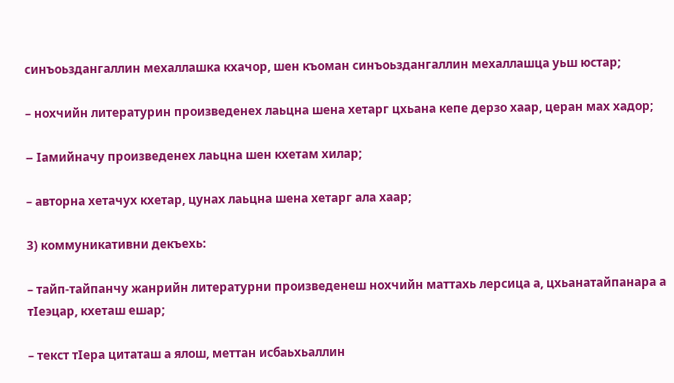синъоьздангаллин мехаллашка кхачор, шен къоман синъоьздангаллин мехаллашца уьш юстар;

– нохчийн литературин произведенех лаьцна шена хетарг цхьана кепе дерзо хаар, церан мах хадор;

– Iамийначу произведенех лаьцна шен кхетам хилар;

– авторна хетачух кхетар, цунах лаьцна шена хетарг ала хаар;

3) коммуникативни декъехь:

– тайп-тайпанчу жанрийн литературни произведенеш нохчийн маттахь лерсица а, цхьанатайпанара а тIеэцар, кхеташ ешар;

– текст тIера цитаташ а ялош, меттан исбаьхьаллин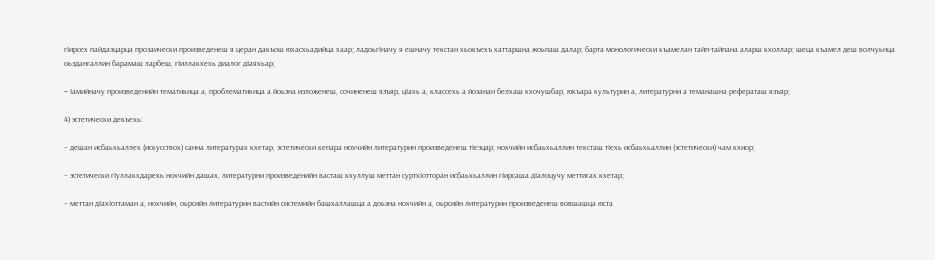гIирсех пайдаэцарца прозаически произведенеш я церан дакъош юхасхьадийца хаар; ладоьгIначу я ешначу текстан хьокъехъ хаттаршна жоьпаш далар; барта монологически къамелан тайп-тайпана аларш кхоллар; шеца къамел деш волчуьнца оьздангаллин барамаш ларбеш, гIиллакхехь диалог дIаяхьар;

– Iамийначу произведенийн тематикица а, проблематикица а йоьзна изложенеш, сочиненеш язъяр, цIахь а, классехь а йозанан белхаш кхочушбар, юкъара культурин а, литературни а теманашна рефераташ язъяр;

4) эстетически декъехь:

– дешан исбаьхьаллех (искусствох) санна литературах кхетар, эстетически кепара нохчийн литературин произведенеш тIеэцар; нохчийн исбаьхьаллин тексташ тIехь исбаьхьаллин (эстетически) чам кхиор;

– эстетически гIуллакхдарехь нохчийн дашах, литературни произведенийн васташ кхуллуш меттан суртхIотторан исбаьхьаллин гIирсаша дIалоцучу меттигах кхетар;

– меттан дIахIоттаман а, нохчийн, оьрсийн литературин вастийн системийн башхаллашца а доьзна нохчийн а, оьрсийн литературин произведенеш вовшашца юста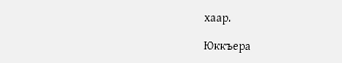хаар.

Юккъера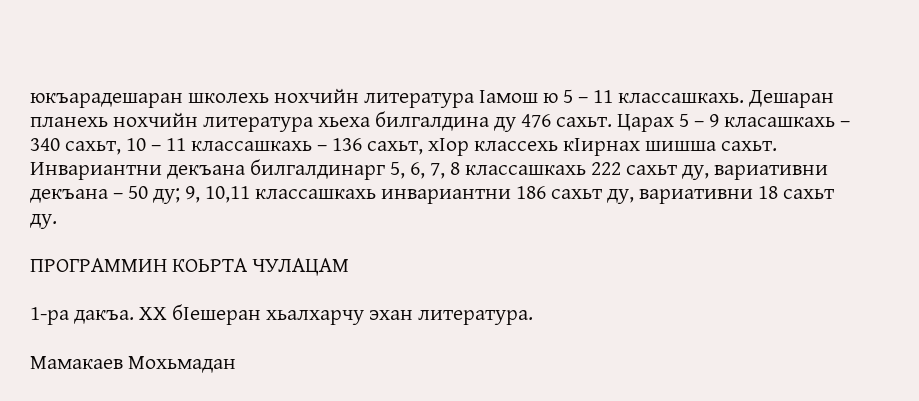юкъарадешаран школехь нохчийн литература Iамош ю 5 – 11 классашкахь. Дешаран планехь нохчийн литература хьеха билгалдина ду 476 сахьт. Царах 5 – 9 класашкахь – 340 сахьт, 10 – 11 классашкахь – 136 сахьт, хIор классехь кIирнах шишша сахьт. Инвариантни декъана билгалдинарг 5, 6, 7, 8 классашкахь 222 сахьт ду, вариативни декъана – 50 ду; 9, 10,11 классашкахь инвариантни 186 сахьт ду, вариативни 18 сахьт ду.

ПРОГРАММИН КОЬРТА ЧУЛАЦАМ

1-ра дакъа. ХХ бIешеран хьалхарчу эхан литература.

Мамакаев Мохьмадан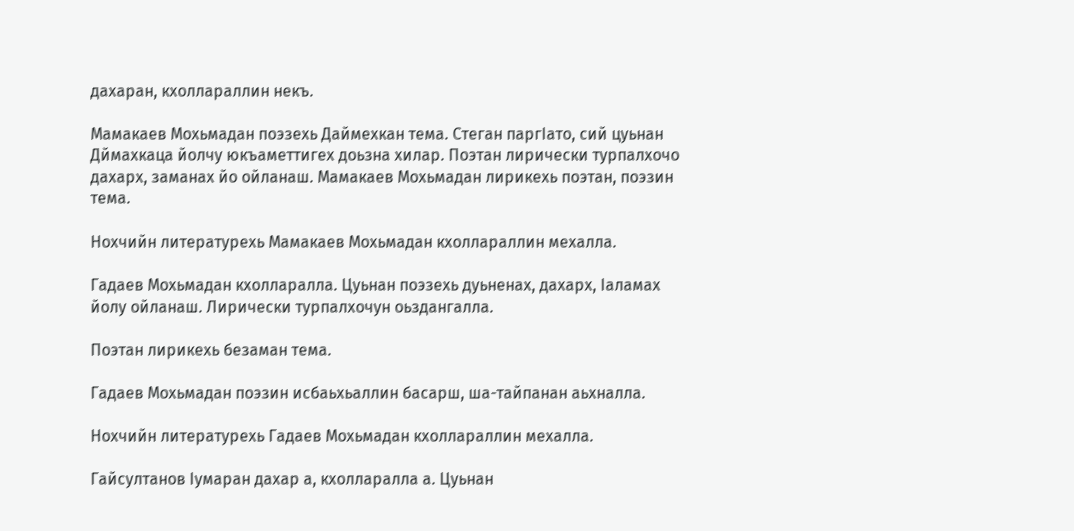дахаран, кхоллараллин некъ.

Мамакаев Мохьмадан поэзехь Даймехкан тема. Стеган паргIато, сий цуьнан Дймахкаца йолчу юкъаметтигех доьзна хилар. Поэтан лирически турпалхочо дахарх, заманах йо ойланаш. Мамакаев Мохьмадан лирикехь поэтан, поэзин тема.

Нохчийн литературехь Мамакаев Мохьмадан кхоллараллин мехалла.

Гадаев Мохьмадан кхолларалла. Цуьнан поэзехь дуьненах, дахарх, Iаламах йолу ойланаш. Лирически турпалхочун оьздангалла.

Поэтан лирикехь безаман тема.

Гадаев Мохьмадан поэзин исбаьхьаллин басарш, ша-тайпанан аьхналла.

Нохчийн литературехь Гадаев Мохьмадан кхоллараллин мехалла.

Гайсултанов Iумаран дахар а, кхолларалла а. Цуьнан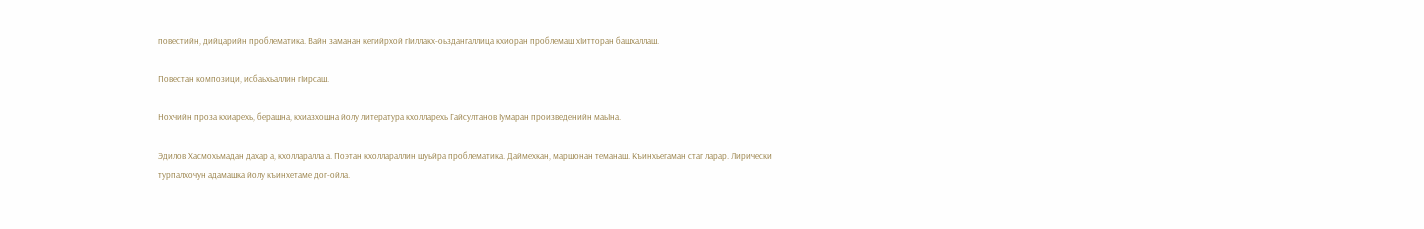повестийн, дийцарийн проблематика. Вайн заманан кегийрхой гIиллакх-оьздангаллица кхиоран проблемаш хIитторан башхаллаш.

Повестан композици, исбаьхьаллин гIирсаш.

Нохчийн проза кхиарехь, берашна, кхиазхошна йолу литература кхолларехь Гайсултанов Iумаран произведенийн маьIна.

Эдилов Хасмохьмадан дахар а, кхолларалла а. Поэтан кхоллараллин шуьйра проблематика. Даймехкан, маршонан теманаш. Къинхьегаман стаг ларар. Лирически турпалхочун адамашка йолу къинхетаме дог-ойла.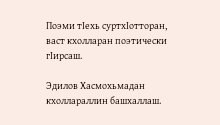Поэми тIехь суртхIотторан, васт кхолларан поэтически гIирсаш.

Эдилов Хасмохьмадан кхоллараллин башхаллаш.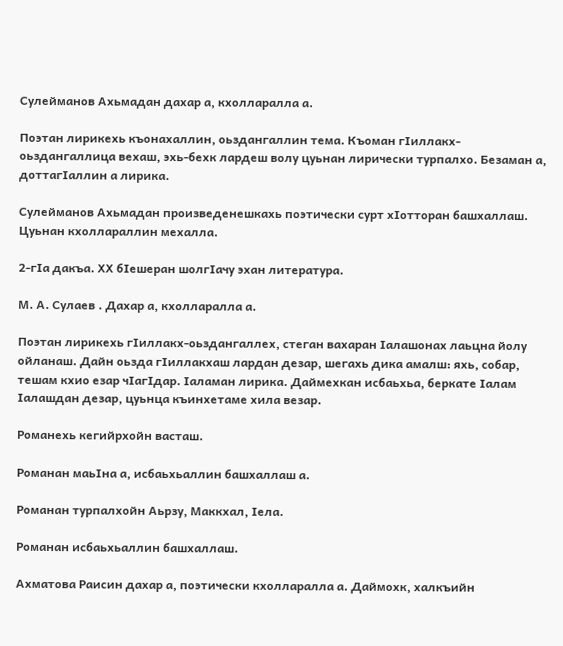Сулейманов Ахьмадан дахар а, кхолларалла а.

Поэтан лирикехь къонахаллин, оьздангаллин тема. Къоман гIиллакх-оьздангаллица вехаш, эхь-бехк лардеш волу цуьнан лирически турпалхо. Безаман а, доттагIаллин а лирика.

Сулейманов Ахьмадан произведенешкахь поэтически сурт хIотторан башхаллаш. Цуьнан кхоллараллин мехалла.

2-гIа дакъа. ХХ бIешеран шолгIачу эхан литература.

М. А. Сулаев . Дахар а, кхолларалла а.

Поэтан лирикехь гIиллакх-оьздангаллех, стеган вахаран Iалашонах лаьцна йолу ойланаш. Дайн оьзда гIиллакхаш лардан дезар, шегахь дика амалш: яхь, собар, тешам кхио езар чIагIдар. Iаламан лирика. Даймехкан исбаьхьа, беркате Iалам Iалашдан дезар, цуьнца къинхетаме хила везар.

Романехь кегийрхойн васташ.

Романан маьIна а, исбаьхьаллин башхаллаш а.

Романан турпалхойн Аьрзу, Маккхал, Iела.

Романан исбаьхьаллин башхаллаш.

Ахматова Раисин дахар а, поэтически кхолларалла а. Даймохк, халкъийн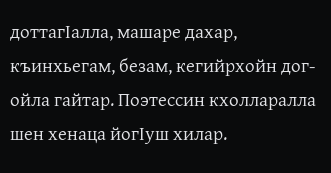доттагIалла, машаре дахар, къинхьегам, безам, кегийрхойн дог-ойла гайтар. Поэтессин кхолларалла шен хенаца йогIуш хилар.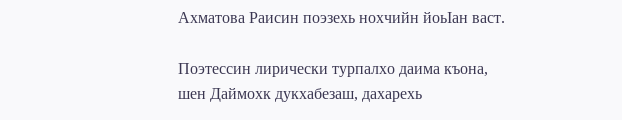Ахматова Раисин поэзехь нохчийн йоьIан васт.

Поэтессин лирически турпалхо даима къона, шен Даймохк дукхабезаш, дахарехь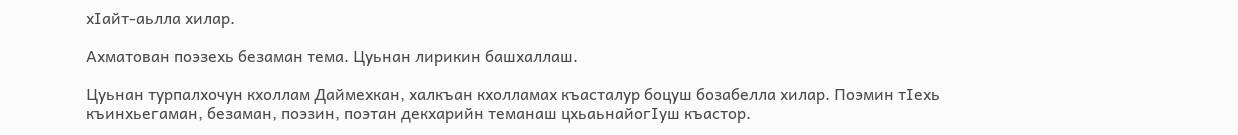хIайт-аьлла хилар.

Ахматован поэзехь безаман тема. Цуьнан лирикин башхаллаш.

Цуьнан турпалхочун кхоллам Даймехкан, халкъан кхолламах къасталур боцуш бозабелла хилар. Поэмин тIехь къинхьегаман, безаман, поэзин, поэтан декхарийн теманаш цхьаьнайогIуш къастор.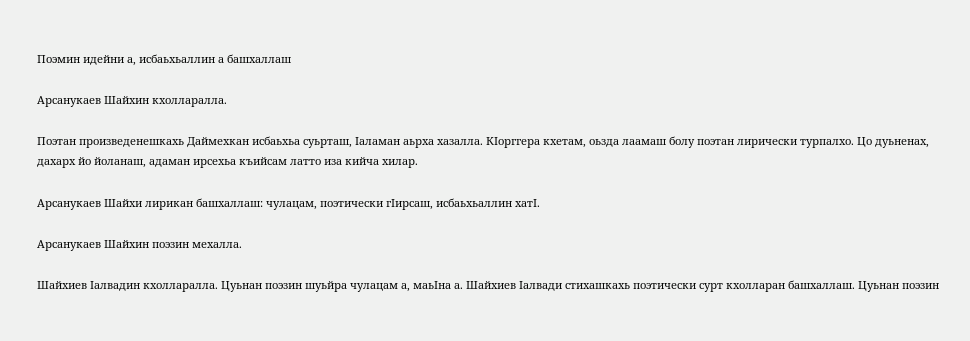Поэмин идейни а, исбаьхьаллин а башхаллаш

Арсанукаев Шайхин кхолларалла.

Поэтан произведенешкахь Даймехкан исбаьхьа суьрташ, Iаламан аьрха хазалла. КIорггера кхетам, оьзда лаамаш болу поэтан лирически турпалхо. Цо дуьненах, дахарх йо йоланаш, адаман ирсехьа къийсам латто иза кийча хилар.

Арсанукаев Шайхи лирикан башхаллаш: чулацам, поэтически гIирсаш, исбаьхьаллин хатI.

Арсанукаев Шайхин поэзин мехалла.

Шайхиев Iалвадин кхолларалла. Цуьнан поэзин шуьйра чулацам а, маьIна а. Шайхиев Iалвади стихашкахь поэтически сурт кхолларан башхаллаш. Цуьнан поэзин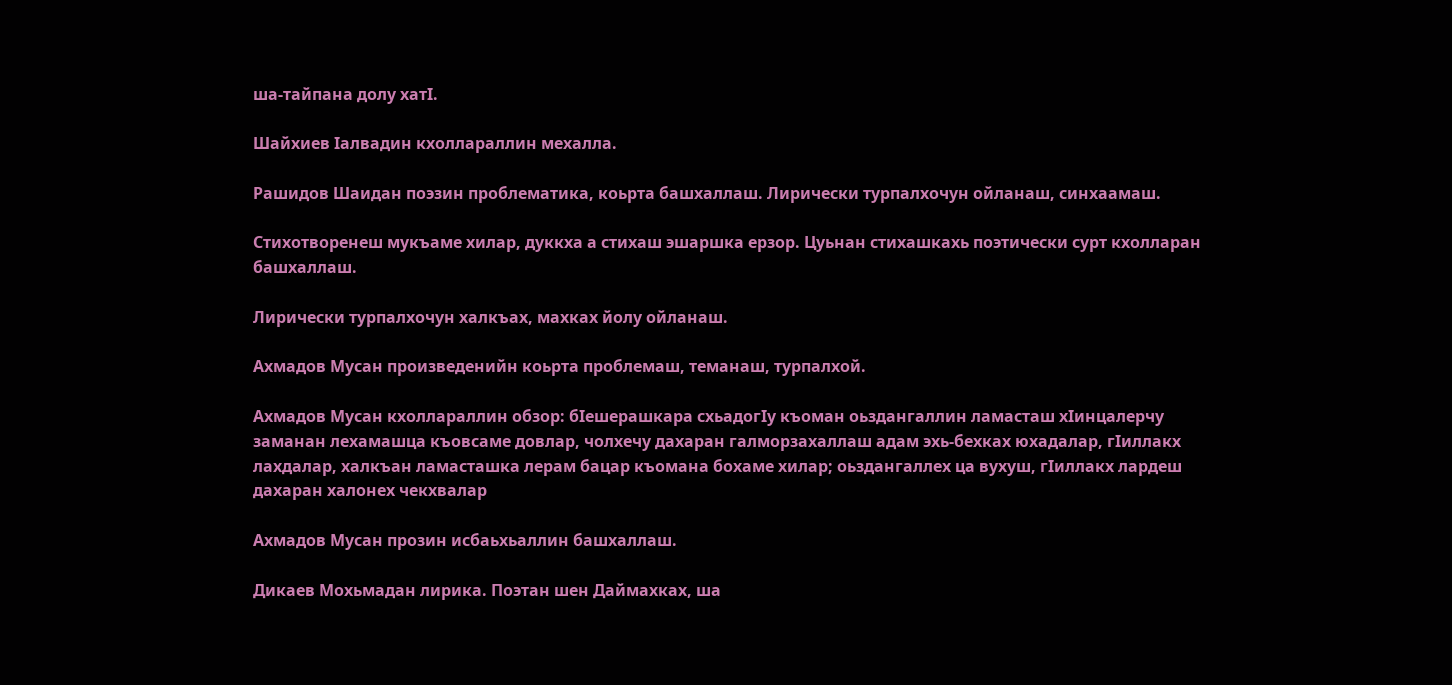ша-тайпана долу хатI.

Шайхиев Iалвадин кхоллараллин мехалла.

Рашидов Шаидан поэзин проблематика, коьрта башхаллаш. Лирически турпалхочун ойланаш, синхаамаш.

Стихотворенеш мукъаме хилар, дуккха а стихаш эшаршка ерзор. Цуьнан стихашкахь поэтически сурт кхолларан башхаллаш.

Лирически турпалхочун халкъах, махках йолу ойланаш.

Ахмадов Мусан произведенийн коьрта проблемаш, теманаш, турпалхой.

Ахмадов Мусан кхоллараллин обзор: бIешерашкара схьадогIу къоман оьздангаллин ламасташ хIинцалерчу заманан лехамашца къовсаме довлар, чолхечу дахаран галморзахаллаш адам эхь-бехках юхадалар, гIиллакх лахдалар, халкъан ламасташка лерам бацар къомана бохаме хилар; оьздангаллех ца вухуш, гIиллакх лардеш дахаран халонех чекхвалар

Ахмадов Мусан прозин исбаьхьаллин башхаллаш.

Дикаев Мохьмадан лирика. Поэтан шен Даймахках, ша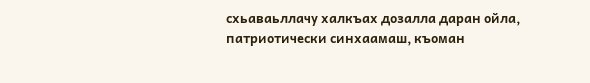схьаваьллачу халкъах дозалла даран ойла, патриотически синхаамаш, къоман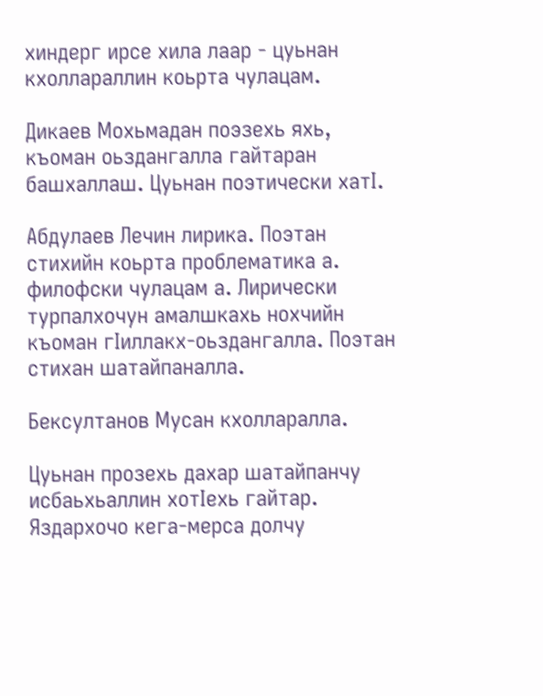хиндерг ирсе хила лаар - цуьнан кхоллараллин коьрта чулацам.

Дикаев Мохьмадан поэзехь яхь, къоман оьздангалла гайтаран башхаллаш. Цуьнан поэтически хатI.

Абдулаев Лечин лирика. Поэтан стихийн коьрта проблематика а. филофски чулацам а. Лирически турпалхочун амалшкахь нохчийн къоман гIиллакх-оьздангалла. Поэтан стихан шатайпаналла.

Бексултанов Мусан кхолларалла.

Цуьнан прозехь дахар шатайпанчу исбаьхьаллин хотIехь гайтар. Яздархочо кега-мерса долчу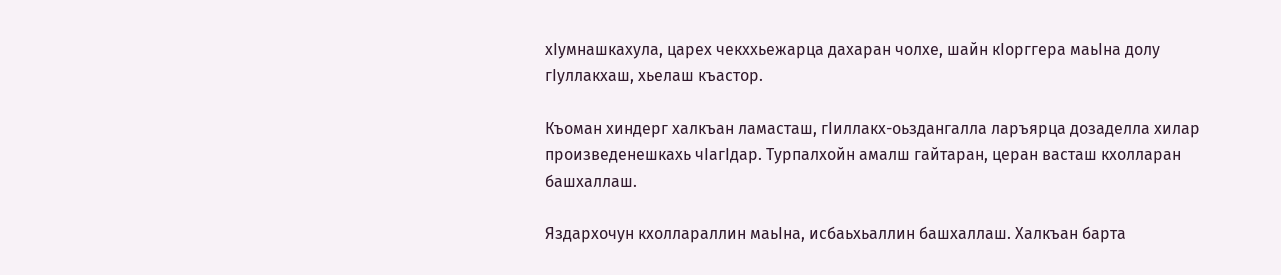хIумнашкахула, царех чекххьежарца дахаран чолхе, шайн кIорггера маьIна долу гIуллакхаш, хьелаш къастор.

Къоман хиндерг халкъан ламасташ, гIиллакх-оьздангалла ларъярца дозаделла хилар произведенешкахь чIагIдар. Турпалхойн амалш гайтаран, церан васташ кхолларан башхаллаш.

Яздархочун кхоллараллин маьIна, исбаьхьаллин башхаллаш. Халкъан барта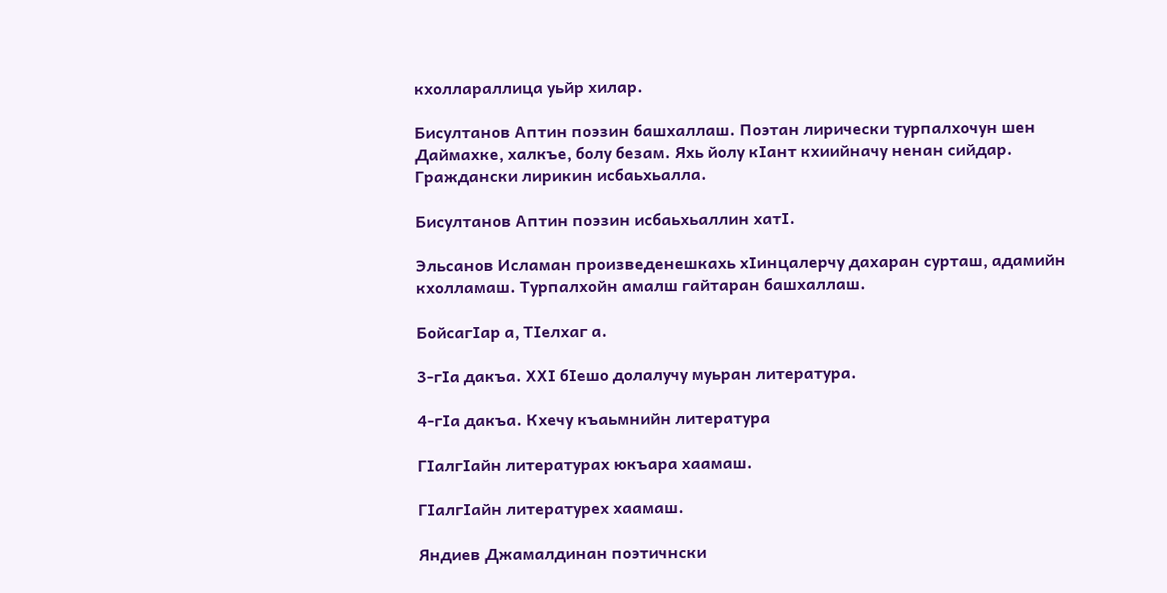кхоллараллица уьйр хилар.

Бисултанов Аптин поэзин башхаллаш. Поэтан лирически турпалхочун шен Даймахке, халкъе, болу безам. Яхь йолу кIант кхиийначу ненан сийдар. Граждански лирикин исбаьхьалла.

Бисултанов Аптин поэзин исбаьхьаллин хатI.

Эльсанов Исламан произведенешкахь хIинцалерчу дахаран сурташ, адамийн кхолламаш. Турпалхойн амалш гайтаран башхаллаш.

БойсагIар а, ТIелхаг а.

3-гIа дакъа. ХХI бIешо долалучу муьран литература.

4-гIа дакъа. Кхечу къаьмнийн литература

ГIалгIайн литературах юкъара хаамаш.

ГIалгIайн литературех хаамаш.

Яндиев Джамалдинан поэтичнски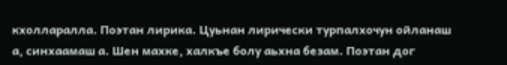кхолларалла. Поэтан лирика. Цуьнан лирически турпалхочун ойланаш а, синхаамаш а. Шен махке, халкъе болу аьхна безам. Поэтан дог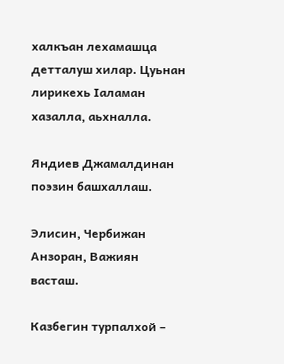халкъан лехамашца детталуш хилар. Цуьнан лирикехь Iаламан хазалла, аьхналла.

Яндиев Джамалдинан поэзин башхаллаш.

Элисин, Чербижан Анзоран, Важиян васташ.

Казбегин турпалхой –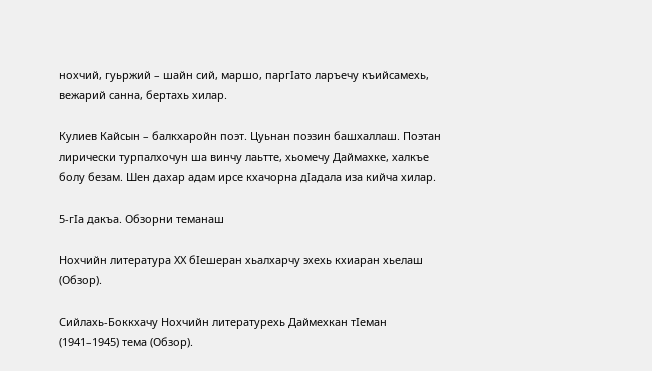нохчий, гуьржий – шайн сий, маршо, паргIато ларъечу къийсамехь, вежарий санна, бертахь хилар.

Кулиев Кайсын – балкхаройн поэт. Цуьнан поэзин башхаллаш. Поэтан лирически турпалхочун ша винчу лаьтте, хьомечу Даймахке, халкъе болу безам. Шен дахар адам ирсе кхачорна дIадала иза кийча хилар.

5-гIа дакъа. Обзорни теманаш

Нохчийн литература ХХ бIешеран хьалхарчу эхехь кхиаран хьелаш (Обзор).

Сийлахь-Боккхачу Нохчийн литературехь Даймехкан тIеман (1941–1945) тема (Обзор).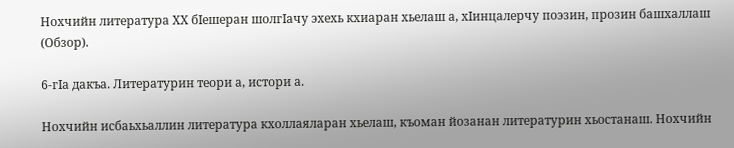Нохчийн литература ХХ бIешеран шолгIачу эхехь кхиаран хьелаш а, хIинцалерчу поэзин, прозин башхаллаш (Обзор).

6-гIа дакъа. Литературин теори а, истори а.

Нохчийн исбаьхьаллин литература кхоллаяларан хьелаш, къоман йозанан литературин хьостанаш. Нохчийн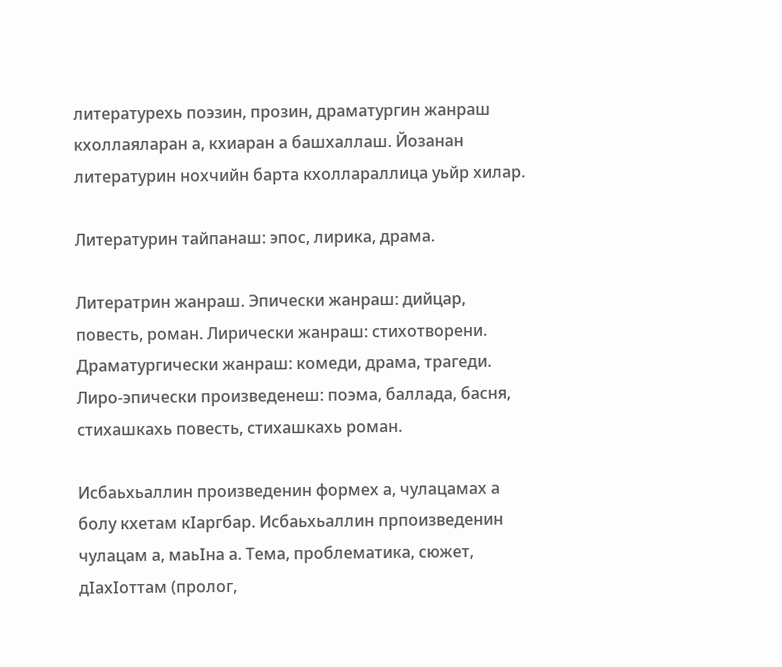литературехь поэзин, прозин, драматургин жанраш кхоллаяларан а, кхиаран а башхаллаш. Йозанан литературин нохчийн барта кхоллараллица уьйр хилар.

Литературин тайпанаш: эпос, лирика, драма.

Литератрин жанраш. Эпически жанраш: дийцар, повесть, роман. Лирически жанраш: стихотворени. Драматургически жанраш: комеди, драма, трагеди. Лиро-эпически произведенеш: поэма, баллада, басня, стихашкахь повесть, стихашкахь роман.

Исбаьхьаллин произведенин формех а, чулацамах а болу кхетам кIаргбар. Исбаьхьаллин прпоизведенин чулацам а, маьIна а. Тема, проблематика, сюжет, дIахIоттам (пролог,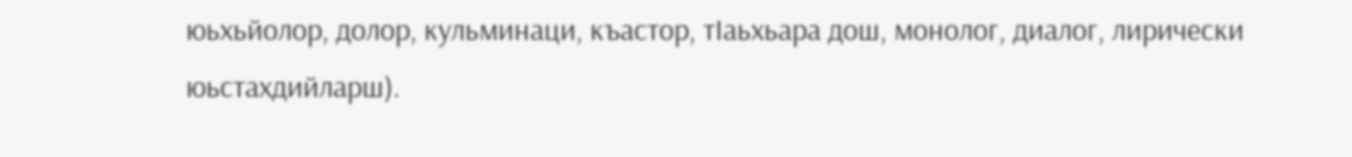юьхьйолор, долор, кульминаци, къастор, тIаьхьара дош, монолог, диалог, лирически юьстахдийларш).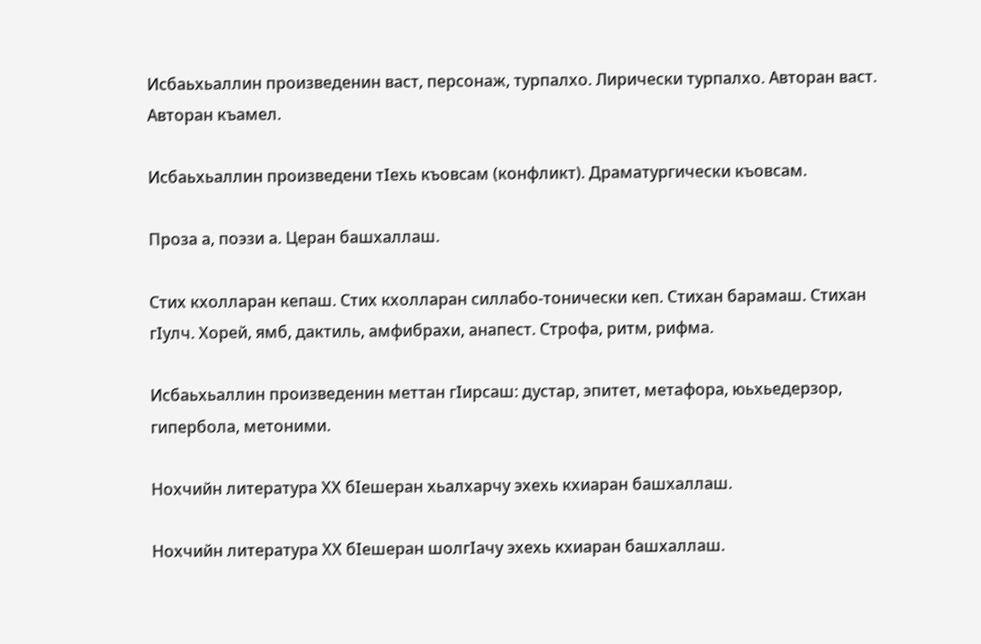Исбаьхьаллин произведенин васт, персонаж, турпалхо. Лирически турпалхо. Авторан васт. Авторан къамел.

Исбаьхьаллин произведени тIехь къовсам (конфликт). Драматургически къовсам.

Проза а, поэзи а. Церан башхаллаш.

Стих кхолларан кепаш. Стих кхолларан силлабо-тонически кеп. Стихан барамаш. Стихан гIулч. Хорей, ямб, дактиль, амфибрахи, анапест. Строфа, ритм, рифма.

Исбаьхьаллин произведенин меттан гIирсаш: дустар, эпитет, метафора, юьхьедерзор, гипербола, метоними.

Нохчийн литература ХХ бIешеран хьалхарчу эхехь кхиаран башхаллаш.

Нохчийн литература ХХ бIешеран шолгIачу эхехь кхиаран башхаллаш.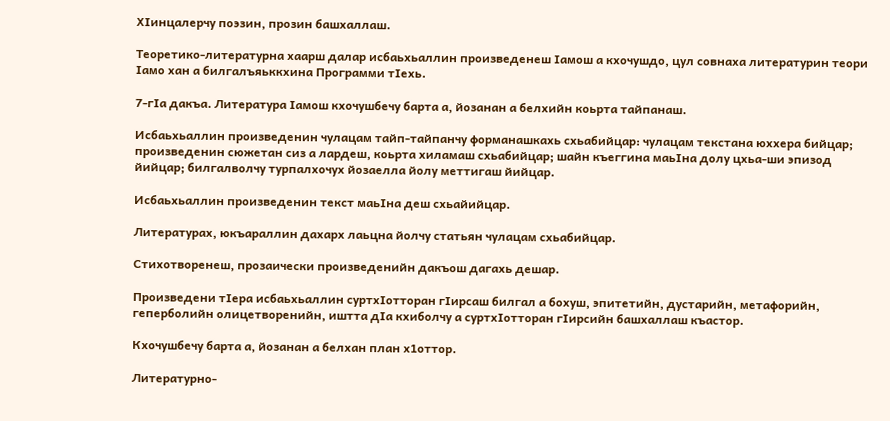ХIинцалерчу поэзин, прозин башхаллаш.

Теоретико-литературна хаарш далар исбаьхьаллин произведенеш Iамош а кхочушдо, цул совнаха литературин теори Iамо хан а билгалъяьккхина Программи тIехь.

7-гIа дакъа. Литература Iамош кхочушбечу барта а, йозанан а белхийн коьрта тайпанаш.

Исбаьхьаллин произведенин чулацам тайп-тайпанчу форманашкахь схьабийцар: чулацам текстана юххера бийцар; произведенин сюжетан сиз а лардеш, коьрта хиламаш схьабийцар; шайн къеггина маьIна долу цхьа-ши эпизод йийцар; билгалволчу турпалхочух йозаелла йолу меттигаш йийцар.

Исбаьхьаллин произведенин текст маьIна деш схьайийцар.

Литературах, юкъараллин дахарх лаьцна йолчу статьян чулацам схьабийцар.

Стихотворенеш, прозаически произведенийн дакъош дагахь дешар.

Произведени тIера исбаьхьаллин суртхIотторан гIирсаш билгал а бохуш, эпитетийн, дустарийн, метафорийн, геперболийн олицетворенийн, иштта дIа кхиболчу а суртхIотторан гIирсийн башхаллаш къастор.

Кхочушбечу барта а, йозанан а белхан план х1оттор.

Литературно-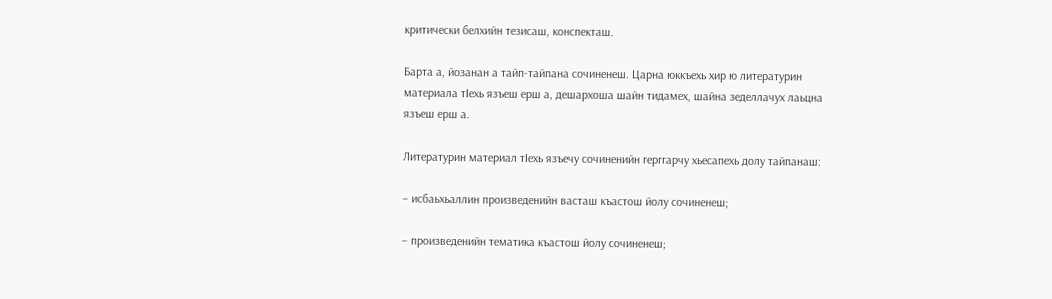критически белхийн тезисаш, конспекташ.

Барта а, йозанан а тайп-тайпана сочиненеш. Царна юккъехь хир ю литературин материала тIехь язъеш ерш а, дешархоша шайн тидамех, шайна зеделлачух лаьцна язъеш ерш а.

Литературин материал тIехь язъечу сочиненийн герггарчу хьесапехь долу тайпанаш:

– исбаьхьаллин произведенийн васташ къастош йолу сочиненеш;

– произведенийн тематика къастош йолу сочиненеш;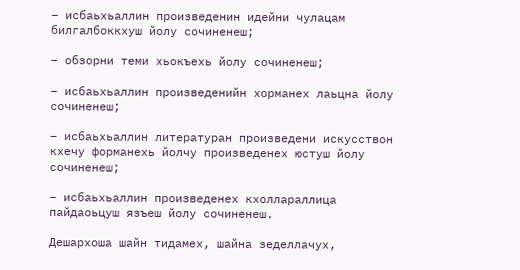– исбаьхьаллин произведенин идейни чулацам билгалбоккхуш йолу сочиненеш;

– обзорни теми хьокъехь йолу сочиненеш;

– исбаьхьаллин произведенийн хорманех лаьцна йолу сочиненеш;

– исбаьхьаллин литературан произведени искусствон кхечу форманехь йолчу произведенех юстуш йолу сочиненеш;

– исбаьхьаллин произведенех кхоллараллица пайдаоьцуш язъеш йолу сочиненеш.

Дешархоша шайн тидамех, шайна зеделлачух,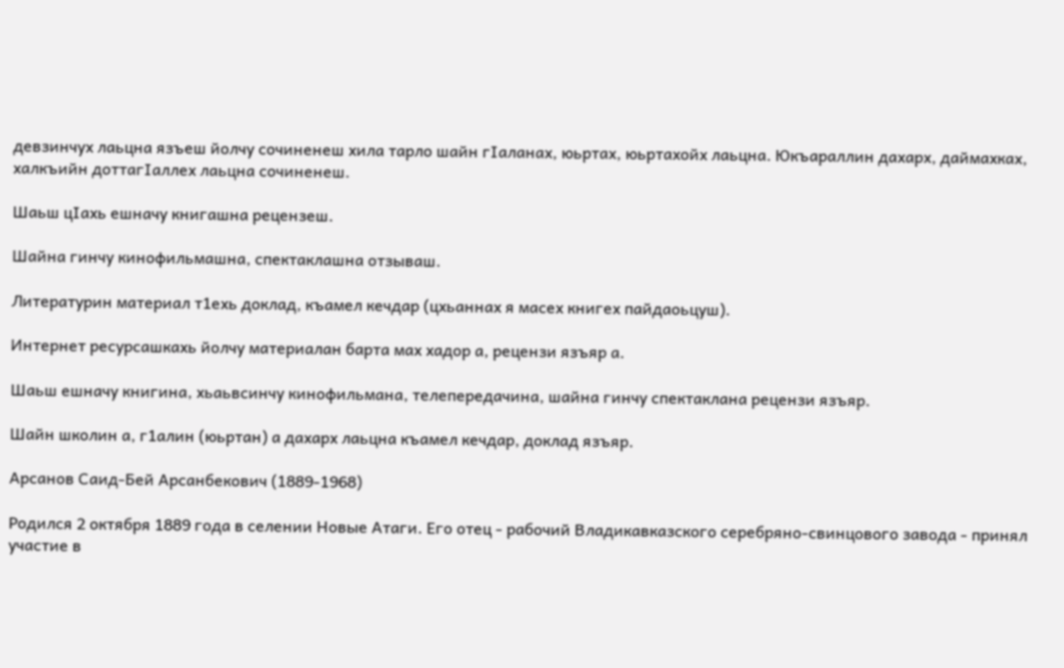девзинчух лаьцна язъеш йолчу сочиненеш хила тарло шайн гIаланах, юьртах, юьртахойх лаьцна. Юкъараллин дахарх, даймахках, халкъийн доттагIаллех лаьцна сочиненеш.

Шаьш цIахь ешначу книгашна рецензеш.

Шайна гинчу кинофильмашна, спектаклашна отзываш.

Литературин материал т1ехь доклад, къамел кечдар (цхьаннах я масех книгех пайдаоьцуш).

Интернет ресурсашкахь йолчу материалан барта мах хадор а, рецензи язъяр а.

Шаьш ешначу книгина, хьаьвсинчу кинофильмана, телепередачина, шайна гинчу спектаклана рецензи язъяр.

Шайн школин а, г1алин (юьртан) а дахарх лаьцна къамел кечдар, доклад язъяр.

Арсанов Саид-Бей Арсанбекович (1889-1968)

Родился 2 октября 1889 года в селении Новые Атаги. Его отец - рабочий Владикавказского серебряно-свинцового завода - принял участие в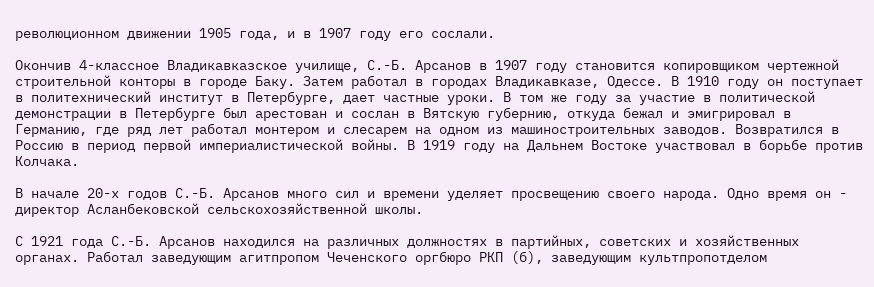революционном движении 1905 года, и в 1907 году его сослали.

Окончив 4-классное Владикавказское училище, С.-Б. Арсанов в 1907 году становится копировщиком чертежной строительной конторы в городе Баку. Затем работал в городах Владикавказе, Одессе. В 1910 году он поступает в политехнический институт в Петербурге, дает частные уроки. В том же году за участие в политической демонстрации в Петербурге был арестован и сослан в Вятскую губернию, откуда бежал и эмигрировал в Германию, где ряд лет работал монтером и слесарем на одном из машиностроительных заводов. Возвратился в Россию в период первой империалистической войны. В 1919 году на Дальнем Востоке участвовал в борьбе против Колчака.

В начале 20-х годов С.-Б. Арсанов много сил и времени уделяет просвещению своего народа. Одно время он - директор Асланбековской сельскохозяйственной школы.

С 1921 года С.-Б. Арсанов находился на различных должностях в партийных, советских и хозяйственных органах. Работал заведующим агитпропом Чеченского оргбюро РКП (б), заведующим культпропотделом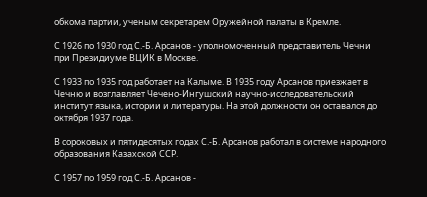обкома партии, ученым секретарем Оружейной палаты в Кремле.

С 1926 по 1930 год С.-Б. Арсанов - уполномоченный представитель Чечни при Президиуме ВЦИК в Москве.

С 1933 пo 1935 год работает на Калыме. В 1935 году Арсанов приезжает в Чечню и возглавляет Чечено-Ингушский научно-исследовательский институт языка, истории и литературы. На этой должности он оставался до октября 1937 года.

В сороковых и пятидесятых годах С.-Б. Арсанов работал в системе народного образования Казахской ССР.

С 1957 по 1959 год С.-Б. Арсанов -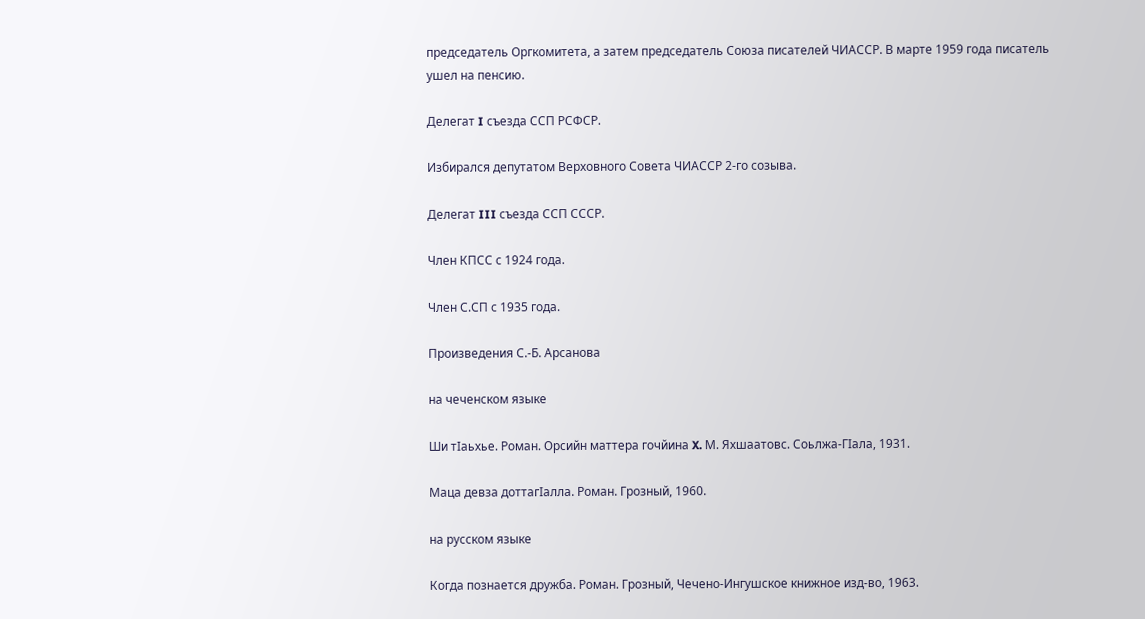председатель Оргкомитета, а затем председатель Союза писателей ЧИАССР. В марте 1959 года писатель ушел на пенсию.

Делегат I съезда ССП РСФСР.

Избирался депутатом Верховного Совета ЧИАССР 2-го созыва.

Делегат III съезда ССП СССР.

Член КПСС с 1924 года.

Член С.СП с 1935 года.

Произведения С.-Б. Арсанова

на чеченском языке

Ши тIаьхье. Роман. Орcийн маттера гочйина X. М. Яхшаатовс. Соьлжа-ГIала, 1931.

Маца девза доттагIалла. Роман. Грозный, 1960.

на русском языке

Когда познается дружба. Роман. Грозный, Чечено-Ингушское книжное изд-во, 1963.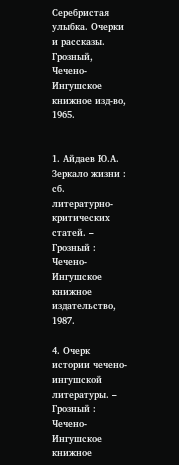Серебристая улыбка. Очерки и рассказы. Грозный, Чечено-Ингушское книжное изд-во, 1965.


1. Айдаев Ю.А. Зеркало жизни : сб. литературно-критических статей. – Грозный : Чечено-Ингушское книжное издательство, 1987.

4. Очерк истории чечено-ингушской литературы. – Грозный : Чечено-Ингушское книжное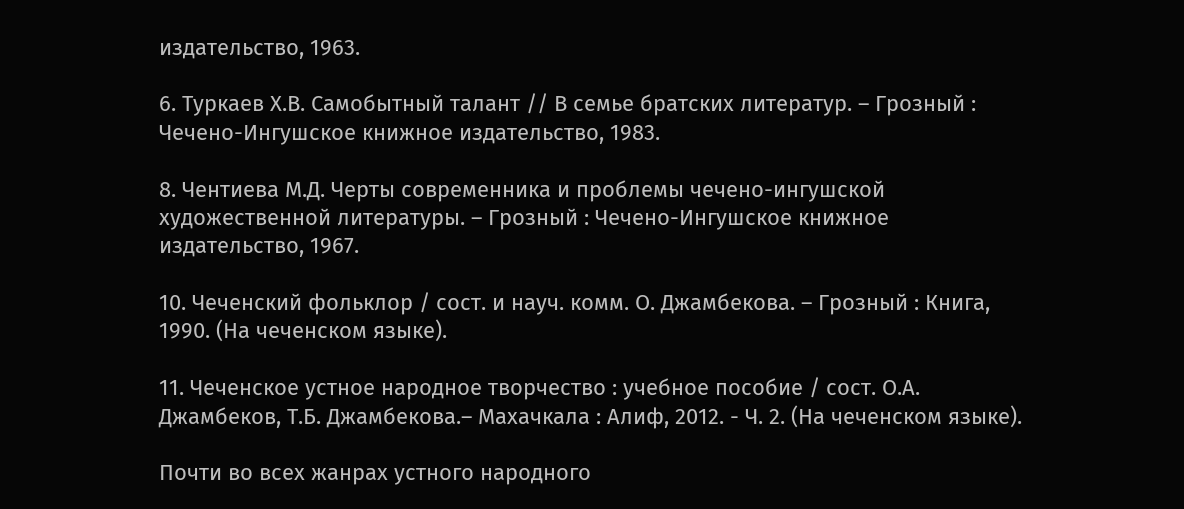издательство, 1963.

6. Туркаев Х.В. Самобытный талант // В семье братских литератур. – Грозный : Чечено-Ингушское книжное издательство, 1983.

8. Чентиева М.Д. Черты современника и проблемы чечено-ингушской художественной литературы. – Грозный : Чечено-Ингушское книжное издательство, 1967.

10. Чеченский фольклор / сост. и науч. комм. О. Джамбекова. – Грозный : Книга, 1990. (На чеченском языке).

11. Чеченское устное народное творчество : учебное пособие / сост. О.А. Джамбеков, Т.Б. Джамбекова.– Махачкала : Алиф, 2012. - Ч. 2. (На чеченском языке).

Почти во всех жанрах устного народного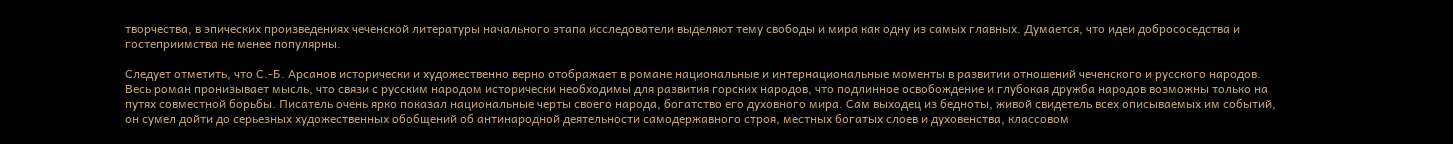творчества, в эпических произведениях чеченской литературы начального этапа исследователи выделяют тему свободы и мира как одну из самых главных. Думается, что идеи добрососедства и гостеприимства не менее популярны.

Следует отметить, что С.-Б. Арсанов исторически и художественно верно отображает в романе национальные и интернациональные моменты в развитии отношений чеченского и русского народов. Весь роман пронизывает мысль, что связи с русским народом исторически необходимы для развития горских народов, что подлинное освобождение и глубокая дружба народов возможны только на путях совместной борьбы. Писатель очень ярко показал национальные черты своего народа, богатство его духовного мира. Сам выходец из бедноты, живой свидетель всех описываемых им событий, он сумел дойти до серьезных художественных обобщений об антинародной деятельности самодержавного строя, местных богатых слоев и духовенства, классовом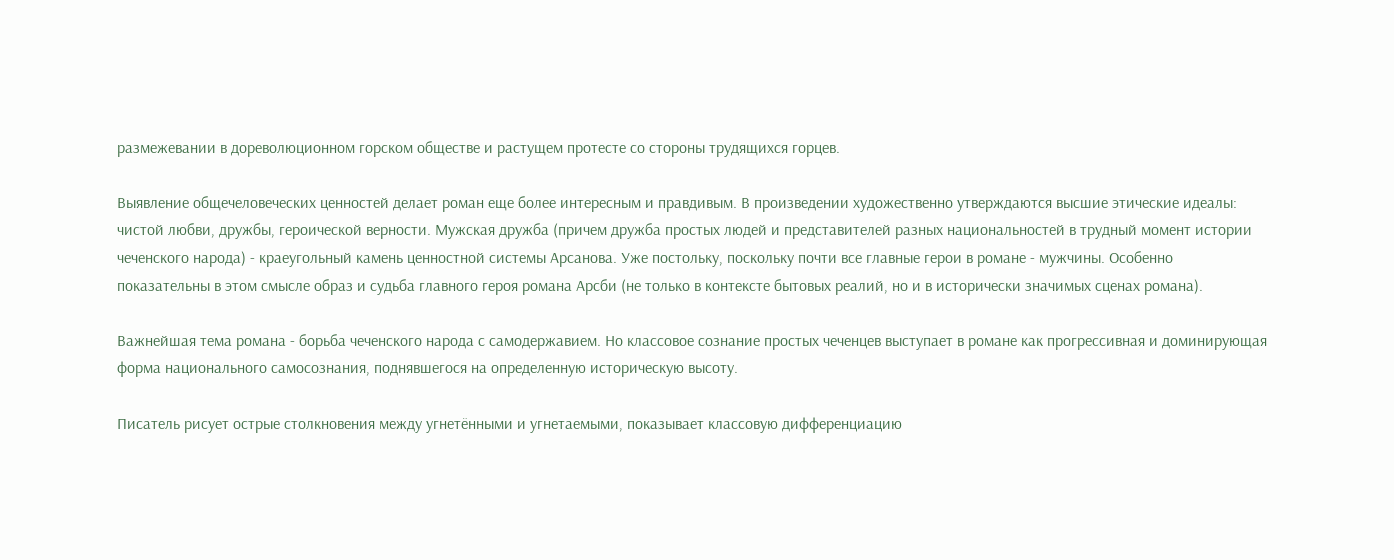размежевании в дореволюционном горском обществе и растущем протесте со стороны трудящихся горцев.

Выявление общечеловеческих ценностей делает роман еще более интересным и правдивым. В произведении художественно утверждаются высшие этические идеалы: чистой любви, дружбы, героической верности. Мужская дружба (причем дружба простых людей и представителей разных национальностей в трудный момент истории чеченского народа) - краеугольный камень ценностной системы Арсанова. Уже постольку, поскольку почти все главные герои в романе - мужчины. Особенно показательны в этом смысле образ и судьба главного героя романа Арсби (не только в контексте бытовых реалий, но и в исторически значимых сценах романа).

Важнейшая тема романа - борьба чеченского народа с самодержавием. Но классовое сознание простых чеченцев выступает в романе как прогрессивная и доминирующая форма национального самосознания, поднявшегося на определенную историческую высоту.

Писатель рисует острые столкновения между угнетёнными и угнетаемыми, показывает классовую дифференциацию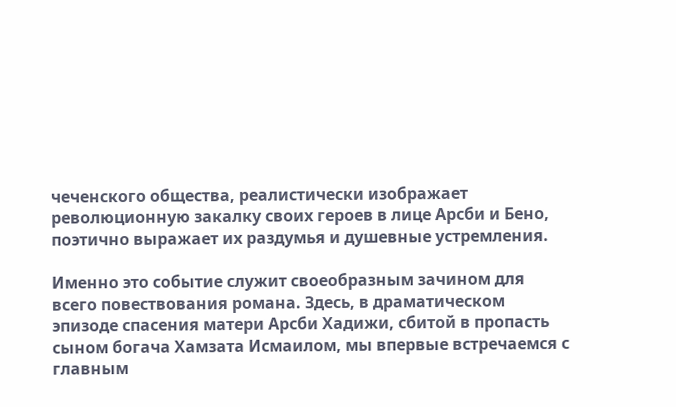чеченского общества, реалистически изображает революционную закалку своих героев в лице Арсби и Бено, поэтично выражает их раздумья и душевные устремления.

Именно это событие служит своеобразным зачином для всего повествования романа. Здесь, в драматическом эпизоде спасения матери Арсби Хадижи, сбитой в пропасть сыном богача Хамзата Исмаилом, мы впервые встречаемся с главным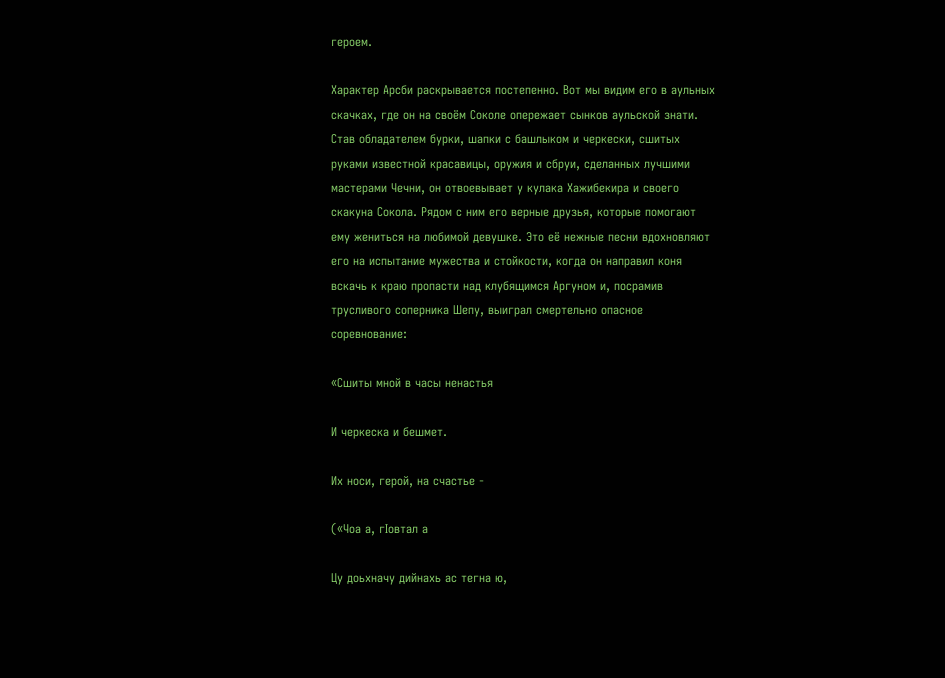героем.

Характер Арсби раскрывается постепенно. Вот мы видим его в аульных скачках, где он на своём Соколе опережает сынков аульской знати. Став обладателем бурки, шапки с башлыком и черкески, сшитых руками известной красавицы, оружия и сбруи, сделанных лучшими мастерами Чечни, он отвоевывает у кулака Хажибекира и своего скакуна Сокола. Рядом с ним его верные друзья, которые помогают ему жениться на любимой девушке. Это её нежные песни вдохновляют его на испытание мужества и стойкости, когда он направил коня вскачь к краю пропасти над клубящимся Аргуном и, посрамив трусливого соперника Шепу, выиграл смертельно опасное соревнование:

«Сшиты мной в часы ненастья

И черкеска и бешмет.

Их носи, герой, на счастье -

(«Чоа а, гIовтал а

Цу доьхначу дийнахь ас тегна ю,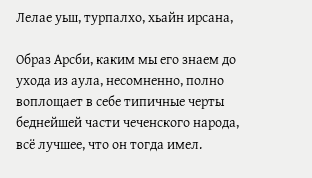Лелае уьш, турпалхо, хьайн ирсана,

Образ Арсби, каким мы его знаем до ухода из аула, несомненно, полно воплощает в себе типичные черты беднейшей части чеченского народа, всё лучшее, что он тогда имел.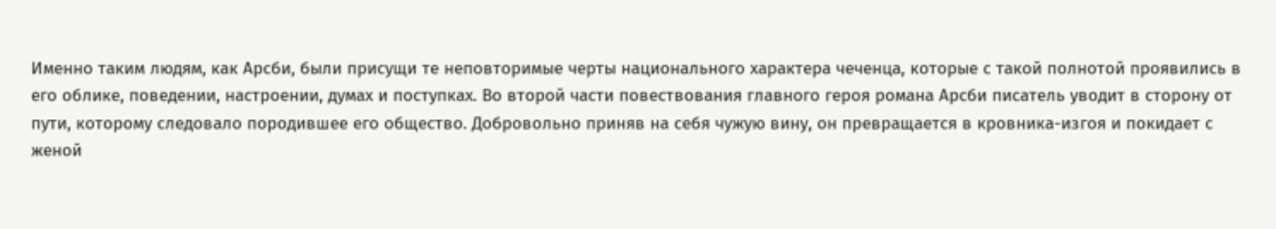Именно таким людям, как Арсби, были присущи те неповторимые черты национального характера чеченца, которые с такой полнотой проявились в его облике, поведении, настроении, думах и поступках. Во второй части повествования главного героя романа Арсби писатель уводит в сторону от пути, которому следовало породившее его общество. Добровольно приняв на себя чужую вину, он превращается в кровника-изгоя и покидает с женой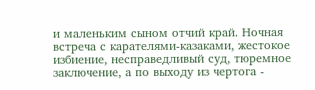и маленьким сыном отчий край. Ночная встреча с карателями-казаками, жестокое избиение, несправедливый суд, тюремное заключение, а по выходу из чертога -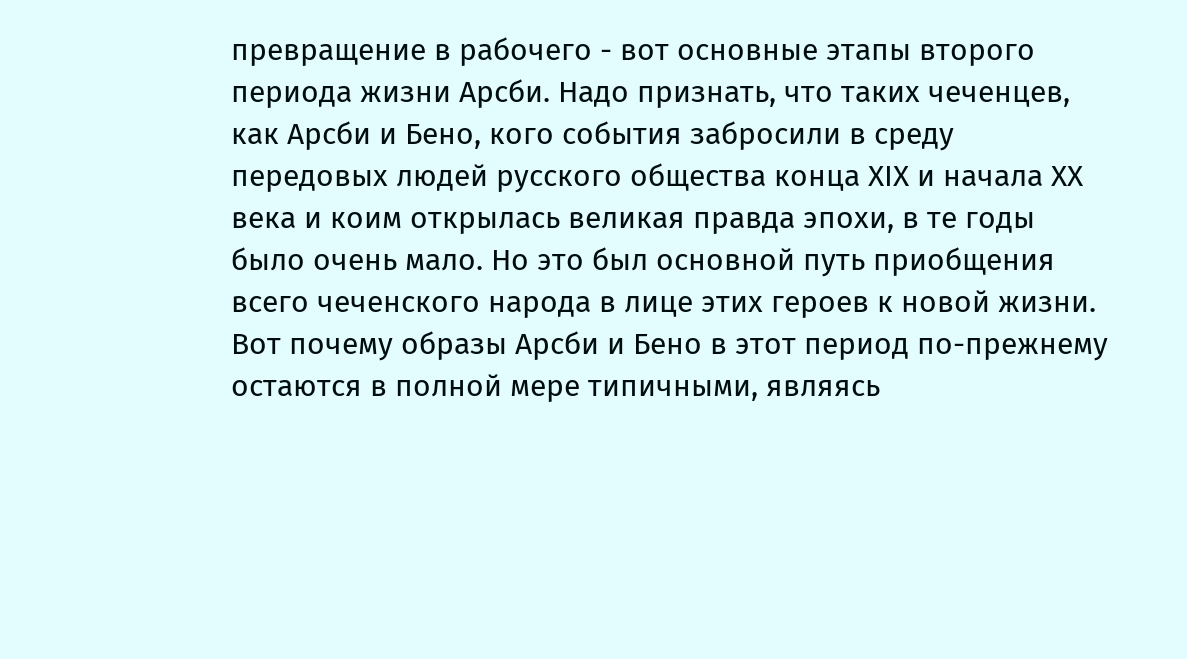превращение в рабочего - вот основные этапы второго периода жизни Арсби. Надо признать, что таких чеченцев, как Арсби и Бено, кого события забросили в среду передовых людей русского общества конца ХIХ и начала ХХ века и коим открылась великая правда эпохи, в те годы было очень мало. Но это был основной путь приобщения всего чеченского народа в лице этих героев к новой жизни. Вот почему образы Арсби и Бено в этот период по-прежнему остаются в полной мере типичными, являясь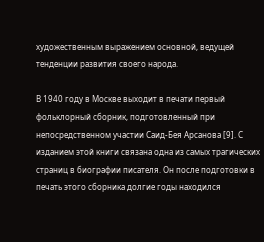художественным выражением основной, ведущей тенденции развития своего народа.

В 1940 году в Москве выходит в печати первый фольклорный сборник, подготовленный при непосредственном участии Саид-Бея Арсанова [9]. С изданием этой книги связана одна из самых трагических страниц в биографии писателя. Он после подготовки в печать этого сборника долгие годы находился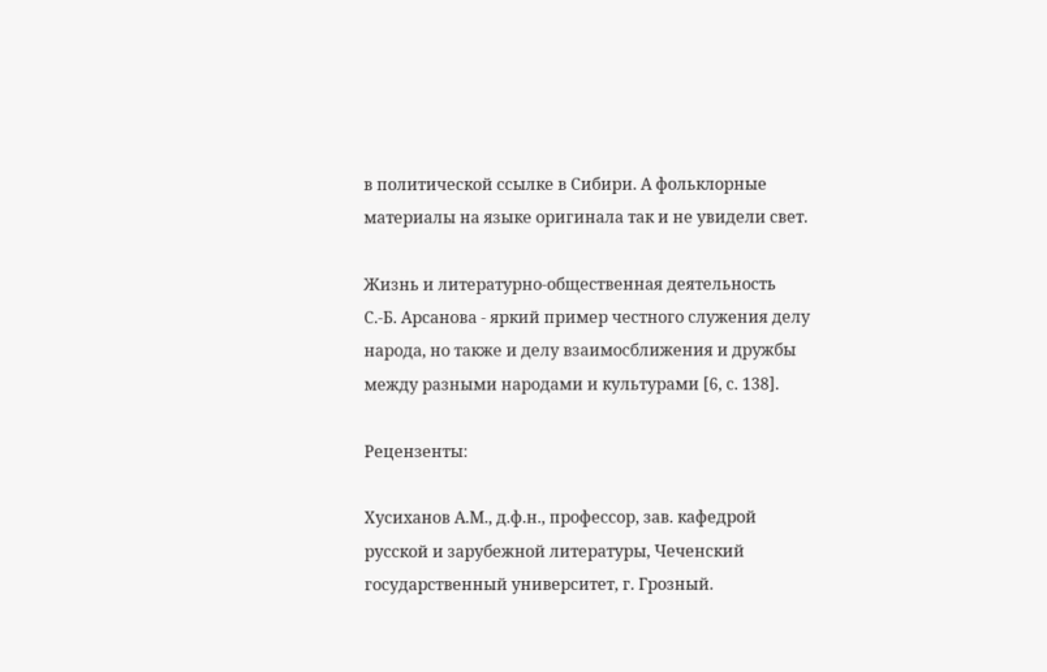в политической ссылке в Сибири. А фольклорные материалы на языке оригинала так и не увидели свет.

Жизнь и литературно-общественная деятельность С.-Б. Арсанова - яркий пример честного служения делу народа, но также и делу взаимосближения и дружбы между разными народами и культурами [6, с. 138].

Рецензенты:

Хусиханов А.М., д.ф.н., профессор, зав. кафедрой русской и зарубежной литературы, Чеченский государственный университет, г. Грозный.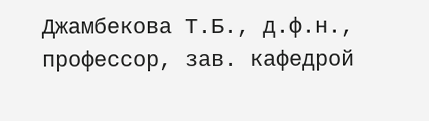Джамбекова Т.Б., д.ф.н., профессор, зав. кафедрой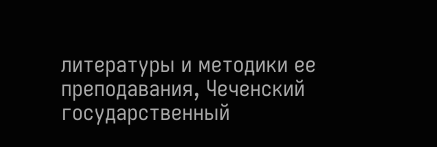литературы и методики ее преподавания, Чеченский государственный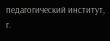педагогический институт, г.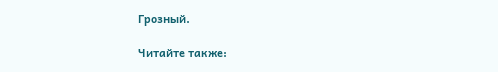Грозный.

Читайте также: